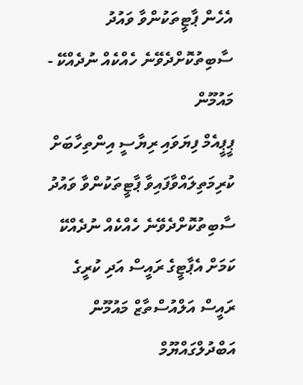އެހެން ޕާޓީތަކުންވާ ވައުދު ސާބިތުކޮށްދެވޭނެ ހެއްކެއް ނުދެއްކޭ - މައުމޫން
ޕީޕީއެމް ފިޔަވައި ރިޔާސީ އިންތިހާބަށް ކުރިމަތިލައްވާފައިވާ ޕާޓީތަކުންވާ ވައުދު ސާބިތުކޮށްދެވޭނެ ހެއްކެއް ނުދެއްކޭ ކަމަށް އެޕާޓީގެ ރައީސް އަދި ކުރީގެ ރައީސް އަލްއުސްތާޒް މައުމޫން އަބްދުލްގައްޔޫމް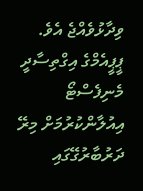ވިދާޅުވެއްޖެ އެވެ.
ޕީޕީއެމްގެ އިގްތިސާދީ މެނިފެސްޓޯ އިއުލާންކުރުމަށް މިރޭ ދަރުބާރުގޭގައި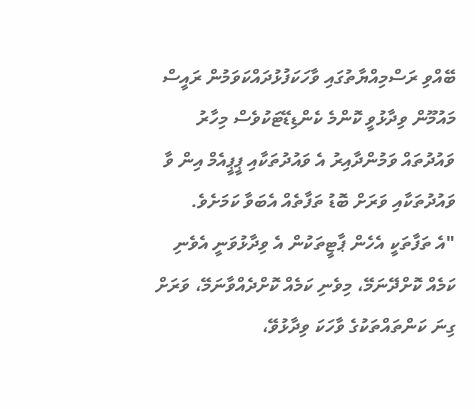ބޭއްވި ރަސްމިއްޔާތުގައި ވާހަކަފުޅުދައްކަވަމުން ރައީސް މައުމޫން ވިދާޅުވީ ކޮންމެ ކެންޑިޑޭޓަކުވެސް މިހާރު ވައުދުތައް ވަމުންދާއިރު އެ ވައުދުތަކާއި ޕީޕީއެމް އިން ވާ ވައުދުތަކާއި ވަރަށް ބޮޑު ތަފާތެއް އެބަވާ ކަމަށެވެ.
"އެ ތަފާތަކީ އެހެން ޕާޓީތަކުން އެ ވިދާޅުވަނީ އެވެނި ކަމެއް ކޮށްދޭނަމޭ، މިވެނި ކަމެއް ކޮށްދެއްވާނަމޭ، ވަރަށް ގިނަ ކަންތައްތަކުގެ ވާހަކަ ވިދާޅުވޭ،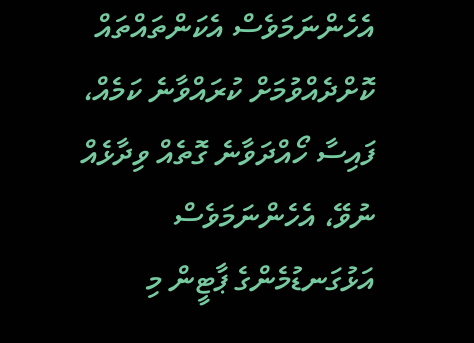އެހެންނަމަވެސް އެކަންތައްތައް ކޮށްދެއްވުމަށް ކުރައްވާނެ ކަމެއް، ފައިސާ ހޯއްދަވާނެ ގޮތެއް ވިދާޅެއް ނުވޭ، އެހެންނަމަވެސް އަޅުގަނޑުމެންގެ ޕާޓީން މި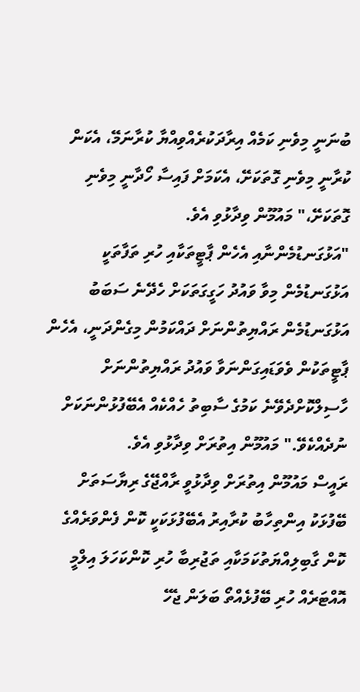ބުނަނީ މިވެނި ކަމެއް އިރާދަކުރެއްވިއްޔާ ކުރާނަމޭ، އެކަން ކުރާނީ މިވެނި ގޮތަކަށޭ، އެކަމަށް ފައިސާ ހޯދާނީ މިވެނި ގޮތަކަށޭ،" މައުމޫން ވިދާޅުވި އެވެ.
"އަޅުގަނޑުމެންނާއި އެހެން ޕާޓީތަކާއި ހުރި ތަފާތަކީ އަޅުގަނޑުމެން މިވާ ވައުދު ހަގީގަތަކަށް ހެދޭނެ ސަބަބު އަޅުގަނޑުމެން ރައްޔިތުންނަށް ދައްކަމުން މިގެންދަނީ، އެހެން ޕާޓީތަކުން ވެވަޑައިގަންނަވާ ވައުދު ރައްޔިތުންނަށް ހާސިލްކޮށްދެވޭނެ ކަމުގެ ސާބިތު ހެއްކެއް އެބޭފުޅުންނަކަށް ނުދެއްކެވޭ." މައުމޫން އިތުރަށް ވިދާޅުވި އެވެ.
ރައީސް މައުމޫން އިތުރަށް ވިދާޅުވީ ރާއްޖޭގެ ރިޔާސަތަށް ބޭފުޅަކު އިންތިހާބު ކުރާއިރު އެބޭފުޅަކަކީ ކޮން ފެންވަރެއްގެ ކޮން ގާބިލިއްޔަތުކަމަކާއި ތަޖުރިބާ ހުރި ކޮންކަހަލަ އިލްމީ އޮއްޓަރެއް ހުރި ބޭފުޅެއްތޯ ބަލަން ޖެހޭ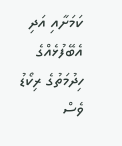ކަމަށާއި އަދި އެބޭފުޅެއްގެ ހިދުމަތުގެ ރިކޯޑު ވެސް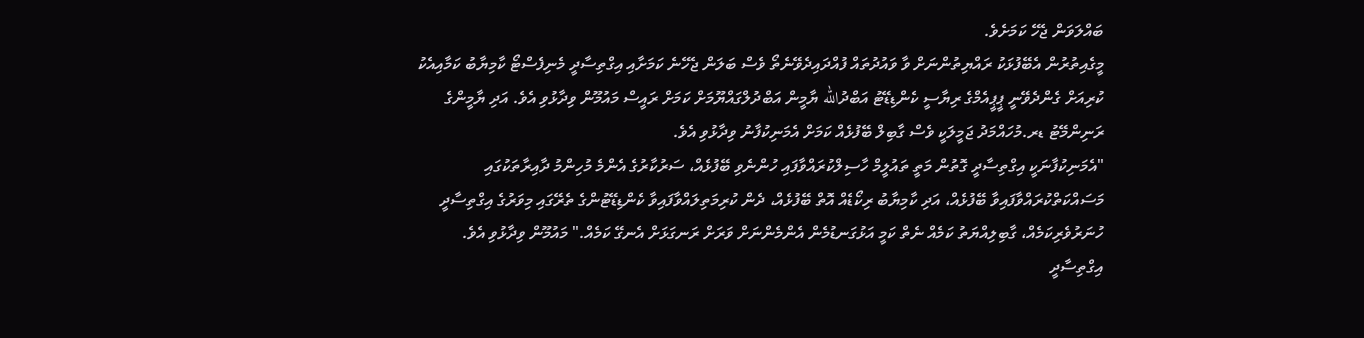ބައްލަވަން ޖެހޭ ކަމަށެވެ.
މީގެއިތުރުން އެބޭފުޅަކު ރައްޔިތުންނަށް ވާ ވައުދުތައް ފުއްދައިދެވޭނެތޯ ވެސް ބަލަން ޖެހޭނެ ކަމަށާއި އިގްތިސާދީ މެނިފެސްޓޯ ކާމިޔާބު ކަމާއިއެކު ކުރިއަށް ގެންދެވޭނީ ޕީޕީއެމްގެ ރިޔާސީ ކެންޑިޑޭޓު އަބްދުالله ޔާމީން އަބްދުލްގައްޔޫމަށް ކަމަށް ރައީސް މައުމޫން ވިދާޅުވި އެވެ. އަދި ޔާމީންގެ ރަނިންމޭޓު ޑރ.މުހައްމަދު ޖަމީލަކީ ވެސް ގާބިލް ބޭފުޅެއް ކަމަށް އެމަނިކުފާނު ވިދާޅުވި އެވެ.
"އެމަނިކުފާނަކީ އިގްތިސާދީ ގޮތުން މަތީ ތައުލީމް ހާސިލްކުރައްވާފައި ހުންނެވި ބޭފުޅެއް، ސަރުކާރުގެ އެންމެ މުހިންމު ދާއިރާތަކުގައި މަސައްކަތްކުރައްވާފައިވާ ބޭފުޅެއް، އަދި ކާމިޔާބު ރިކޯޑެއް އޮތް ބޭފުޅެއް، ދެން ކުރިމަތިލައްވާފައިވާ ކެންޑިޑޭޓުންގެ ތެރޭގައި މިވަރުގެ އިގްތިސާދީ ހުނަރުވެރިކަމެއް، ގާބިލިއްޔަތު ކަމެއް ނެތް ކަމީ އަޅުގަނޑުމެން އެންމެންނަށް ވަރަށް ރަނގަޅަށް އެނގޭ ކަމެއް." މައުމޫން ވިދާޅުވި އެވެ.
އިގްތިސާދީ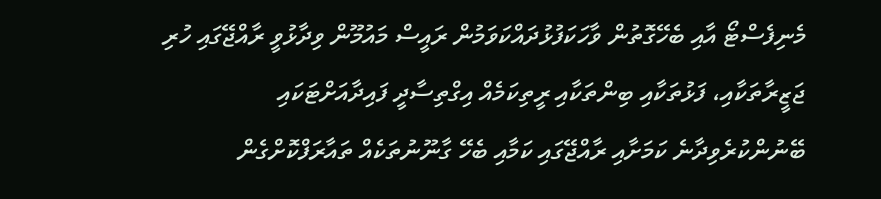މެނިފެސްޓޯ އާއި ބެހޭގޮތުން ވާހަކަފުޅުދައްކަވަމުން ރައީސް މައުމޫން ވިދާޅުވީ ރާއްޖޭގައި ހުރި ޖަޒީރާތަކާއި، ފަޅުތަކާއި ބިންތަކާއި ރީތިކަމެއް އިގްތިސާދީ ފައިދާއަށްޓަކައި ބޭނުންކުރެވިދާނެ ކަމަށާއި ރާއްޖޭގައި ކަމާއި ބެހޭ ގާނޫނުތަކެއް ތައާރަފްކޮށްގެން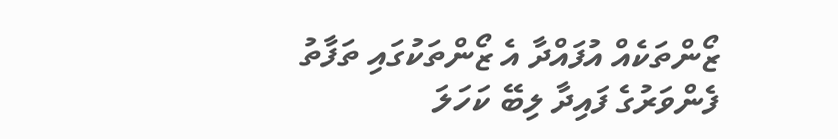ޒޯންތަކެއް އުފައްދާ އެ ޒޯންތަކުގައި ތަފާތު ފެންވަރުގެ ފައިދާ ލިބޭ ކަހަލަ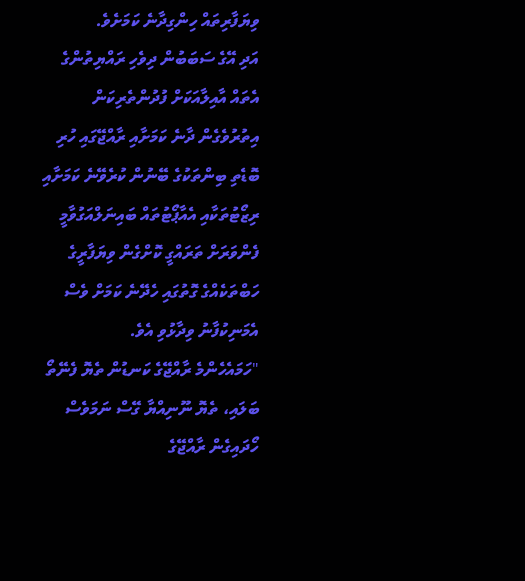ވިޔަފާރިތައް ހިންގިދާނެ ކަމަށެވެ.
އަދި އޭގެ ސަބަބުން ދިވެހި ރައްޔިތުންގެ އެތައް އާއިލާއަކަށް ފުދުންތެރިކަން އިތުރުވެގެން ދާނެ ކަމަށާއި ރާއްޖޭގައި ހުރި ބޮޑެތި ބިންތަކުގެ ބޭނުން ކުރެވޭނެ ކަމަށާއި ރިޒޯޓުތަކާއި އެއާޕޯޓުތައް ބައިނަލްއަގުވާމީ ފެންވަރަށް ތަރައްގީ ކޮށްގެން ވިޔަފާރީގެ ހަބްތަކެއްގެ ގޮތުގައި ހެދޭނެ ކަމަށް ވެސް އެމަނިކުފާނު ވިދާޅުވި އެވެ.
"ހަމައެހެންމެ ރާއްޖޭގެ ކަނޑުން ތެޔޮ ފެނޭތޯ ބަލައި، ތެޔޮ ނޫނިއްޔާ ގޭސް ނަމަވެސް ހޯދައިގެން ރާއްޖޭގެ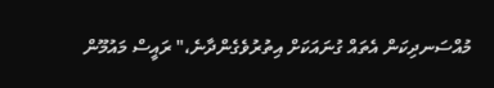މުއްސަނދިކަން އެތައް ގުނައަކަށް އިތުރުވެގެންދާނެ،" ރައީސް މައުމޫން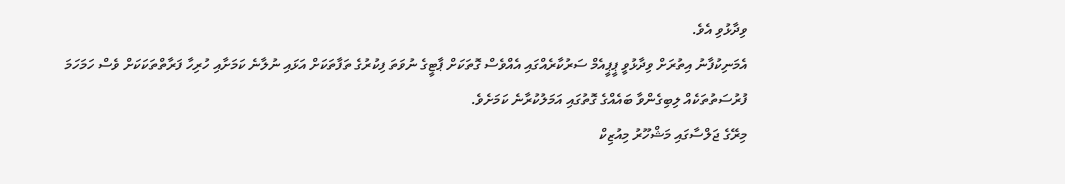ވިދާޅުވި އެވެ.
އެމަނިކުފާނު އިތުރަށް ވިދާޅުވީ ޕީޕީއެމް ސަރުކާރެއްގައި އެއްވެސް ގޮތަކަށް ޕާޓީގެ ނުވަތަ ފިކުރުގެ ތަފާތަކަށް އަޅައި ނުލާނެ ކަމަށާއި ހުރިހާ ފަރާތްތަކަކަށް ވެސް ހަމަހަމަ ފުރުސަތުތަކެއް ލިބިގެންވާ ބައެއްގެ ގޮތުގައި އަމަލުކުރާނެ ކަމަށެވެ.
މިރޭގެ ޖަލްސާގައި މަޝްހޫރު މިއުޒިކް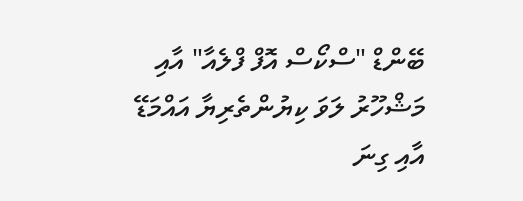ބޭންޑް "ސްކޯސް އޮފް ފްލެއާ" އާއި މަޝްހޫރު ލަވަ ކިޔުންތެރިޔާ އައްމަޑޭ އާއި ގިނަ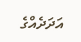އަދަދެއްގެ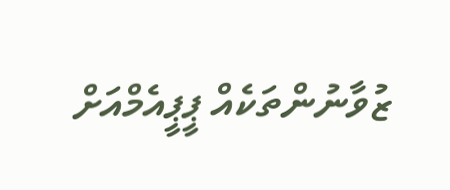ޒުވާނުންތަކެއް ޕީޕީއެމްއަށް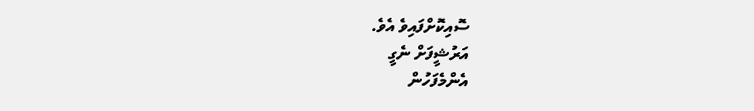ސޮއިކޮށްފައިވެ އެވެ.
އަރުޝީފަށް ނެގީ
އެންމެފަހުން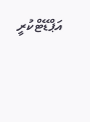އަޕްޑޭޓްކުރީ